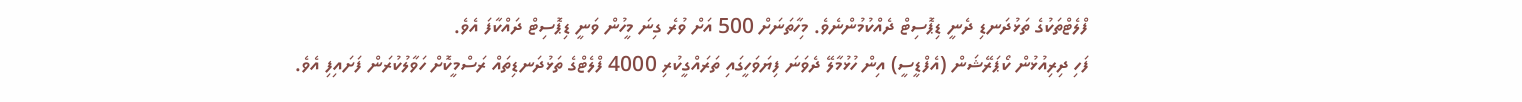ފްލެޓްތަކުގެ ތަޅުދަނޑި ދެނީ ޑިޕޮސިޓް ދެއްކުމުންނެވެ. މިހާތަނަށް 500 އަށް ވުރެ ގިނަ މީހުން ވަނީ ޑިޕޮސިޓް ދައްކާފަ އެވެ.
ފަހި ދިރިއުޅުން ކޯޕަރޭޝަން (އެފްޑީސީ) އިން ހުޅުމާލޭ ދެވަނަ ފިޔަވަހީގައި ތަރައްގީކުރި 4000 ފްލެޓްގެ ތަޅުދަނޑިތައް ރަސްމީކޮށް ހަވާލުކުރަން ފަށައިފި އެވެ.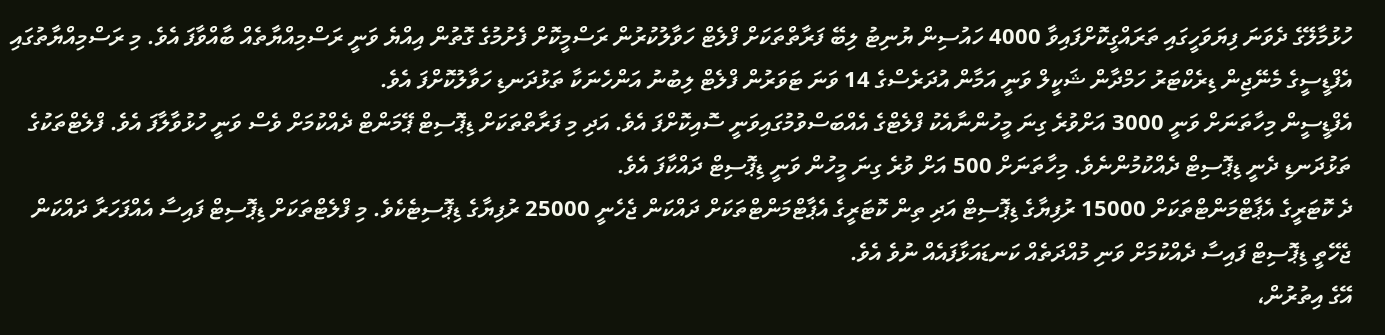ހުޅުމާލޭގެ ދެވަނަ ފިޔަވަހީގައި ތަރައްގީކޮށްފައިވާ 4000 ހައުސިން ޔުނިޓު ލިބޭ ފަރާތްތަކަށް ފްލެޓް ހަވާލުކުރުން ރަސްމީކޮށް ފެށުމުގެ ގޮތުން އިއްޔެ ވަނީ ރަސްމިއްޔާތެއް ބާއްވާފަ އެވެ. މި ރަސްމިއްޔާތުގައި އެފްޑީސީގެ މެނޭޖިން ޑިރެކްޓަރު ހަމްދާން ޝަކީލް ވަނީ އަމާން އުދަރެސްގެ 14 ވަނަ ޓަވަރުން ފްލެޓް ލިބުނު އަންހެނަކާ ތަޅުދަނޑި ހަވާލުކޮށްފަ އެވެ.
އެފްޑީސީން މިހާތަނަށް ވަނީ 3000 އަށްވުރެ ގިނަ މީހުންނާއެކު ފްލެޓްގެ އެއްބަސްވުމުގައިވަނީ ސޮއިކޮށްފަ އެވެ. އަދި މި ފަރާތްތަކަށް ޑިޕޮސިޓް ޕޭމަންޓް ދެއްކުމަށް ވެސް ވަނީ ހުޅުވާލާފަ އެވެ. ފްލެޓްތަކުގެ ތަޅުދަނޑި ދެނީ ޑިޕޮސިޓް ދެއްކުމުންނެވެ. މިހާތަނަށް 500 އަށް ވުރެ ގިނަ މީހުން ވަނީ ޑިޕޮސިޓް ދައްކާފަ އެވެ.
ދެ ކޮޓަރީގެ އެޕާޓްމަންޓްތަކަށް 15000 ރުފިޔާގެ ޑިޕޮސިޓް އަދި ތިން ކޮޓަރީގެ އެޕާޓްމަންޓްތަކަށް ދައްކަން ޖެހެނީ 25000 ރުފިޔާގެ ޑިޕޮސިޓެކެވެ. މި ފްލެޓްތަކަށް ޑިޕޮސިޓް ފައިސާ އެއްފަހަރާ ދައްކަން ޖެހޭތީ ޑިޕޮސިޓް ފައިސާ ދެއްކުމަށް ވަނި މުއްދަތެއް ކަނޑައަޅާފައެއް ނުވެ އެވެ.
އޭގެ އިތުރުން،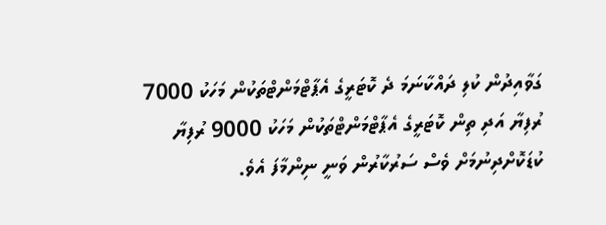ގަވާއިދުން ކުލި ދައްކާނަމަ ދެ ކޮޓަރީގެ އެޕާޓްމަންޓްތަކުން މަހަކު 7000 ރުފިޔާ އަދި ތިން ކޮޓަރީގެ އެޕާޓްމަންޓްތަކުން މަހަކު 9000 ރުފިޔާ ކުޑަކޮށްދިނުމަށް ވެސް ސަރުކާރުން ވަނީ ނިންމާފަ އެވެ.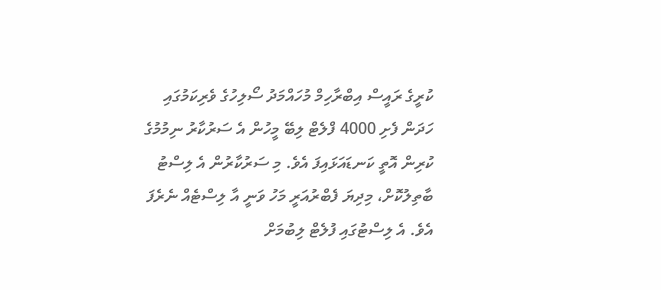ކުރީގެ ރައީސް އިބްރާހިމް މުހައްމަދު ސޯލިހުގެ ވެރިކަމުގައި ހަދަން ފެށި 4000 ފްލެޓް ލިބޭ މީހުން އެ ސަރުކާރު ނިމުމުގެ ކުރިން އޮތީ ކަނޑައަޅައިފަ އެވެ. މި ސަރުކާރުން އެ ލިސްޓު ބާތިލުކޮށް، މިދިޔަ ފެބްރުއަރީ މަހު ވަނީ އާ ލިސްޓެއް ނެރެފަ އެވެ. އެ ލިސްޓުގައި ފުލެޓް ލިބުމަށް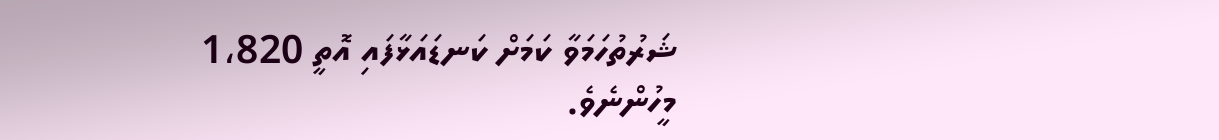ޝަރުތުހަމަވާ ކަމަށް ކަނޑައަޅާފައި އޮތީ 1،820 މީހުންނެވެ.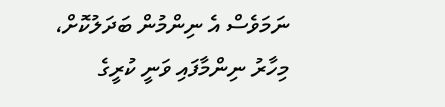ނަމަވެސް އެ ނިންމުން ބަދަލުކޮށް، މިހާރު ނިންމާފައި ވަނީ ކުރީގެ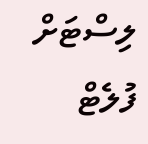ލިސްޓަށް ފުލެޓް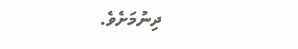ދިނުމަށެވެ.